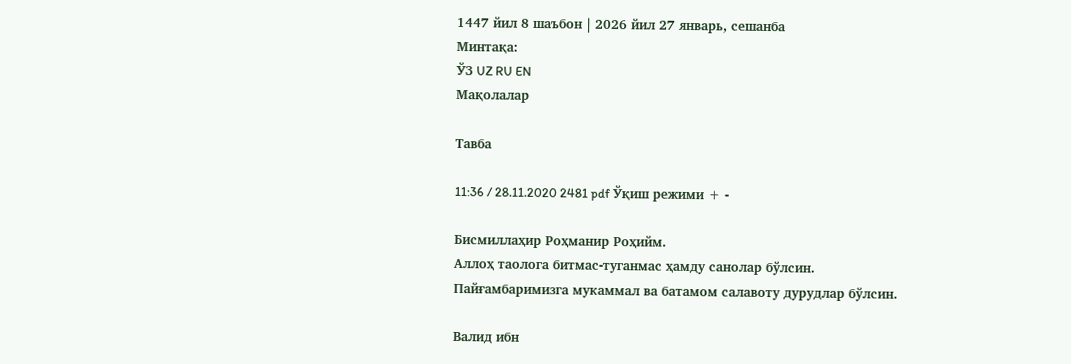1447 йил 8 шаъбон | 2026 йил 27 январь, сешанба
Минтақа:
ЎЗ UZ RU EN
Мақолалар

Тавба

11:36 / 28.11.2020 2481 pdf Ўқиш режими + -

Бисмиллаҳир Роҳманир Роҳийм.
Аллоҳ таолога битмас-туганмас ҳамду санолар бўлсин.
Пайғамбаримизга мукаммал ва батамом салавоту дурудлар бўлсин.

Валид ибн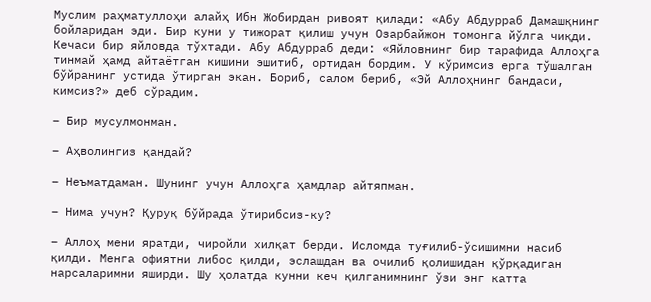Муслим раҳматуллоҳи алайҳ Ибн Жобирдан ривоят қилади: «Абу Абдурраб Дамашқнинг бойларидан эди. Бир куни у тижорат қилиш учун Озарбайжон томонга йўлга чиқди. Кечаси бир яйловда тўхтади. Абу Абдурраб деди: «Яйловнинг бир тарафида Аллоҳга тинмай ҳамд айтаётган кишини эшитиб, ортидан бордим. У кўримсиз ерга тўшалган бўйранинг устида ўтирган экан. Бориб, салом бериб, «Эй Аллоҳнинг бандаси, кимсиз?» деб сўрадим.

– Бир мусулмонман.

– Аҳволингиз қандай?

– Неъматдаман. Шунинг учун Аллоҳга ҳамдлар айтяпман.

– Нима учун? Қуруқ бўйрада ўтирибсиз-ку?

– Аллоҳ мени яратди, чиройли хилқат берди. Исломда туғилиб-ўсишимни насиб қилди. Менга офиятни либос қилди, эслашдан ва очилиб қолишидан қўрқадиган нарсаларимни яширди. Шу ҳолатда кунни кеч қилганимнинг ўзи энг катта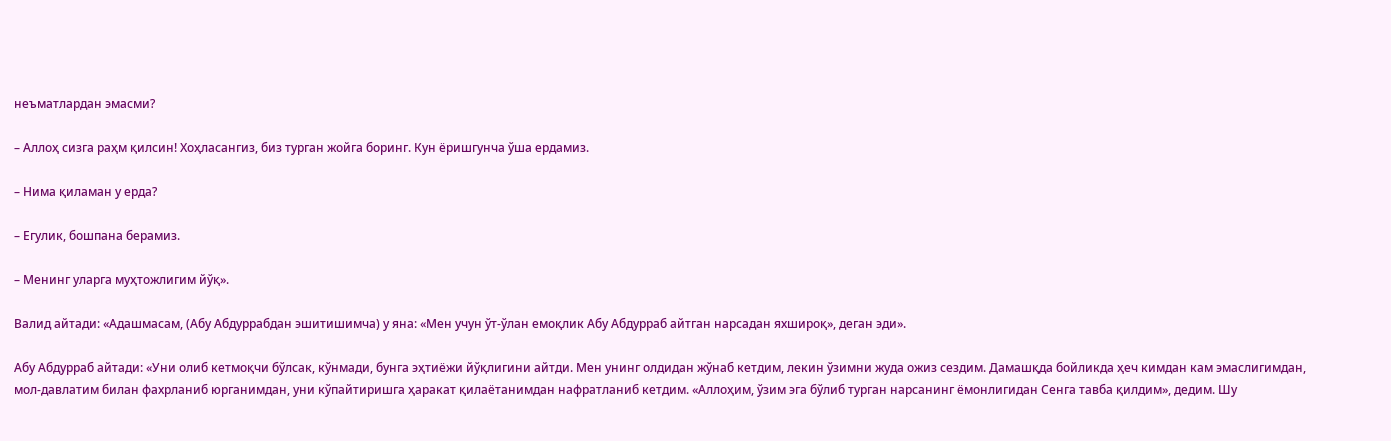неъматлардан эмасми?

– Аллоҳ сизга раҳм қилсин! Хоҳласангиз, биз турган жойга боринг. Кун ёришгунча ўша ердамиз.

– Нима қиламан у ерда?

– Егулик, бошпана берамиз.

– Менинг уларга муҳтожлигим йўқ».

Валид айтади: «Адашмасам, (Абу Абдуррабдан эшитишимча) у яна: «Мен учун ўт-ўлан емоқлик Абу Абдурраб айтган нарсадан яхшироқ», деган эди».

Абу Абдурраб айтади: «Уни олиб кетмоқчи бўлсак, кўнмади, бунга эҳтиёжи йўқлигини айтди. Мен унинг олдидан жўнаб кетдим, лекин ўзимни жуда ожиз сездим. Дамашқда бойликда ҳеч кимдан кам эмаслигимдан, мол-давлатим билан фахрланиб юрганимдан, уни кўпайтиришга ҳаракат қилаётанимдан нафратланиб кетдим. «Аллоҳим, ўзим эга бўлиб турган нарсанинг ёмонлигидан Сенга тавба қилдим», дедим. Шу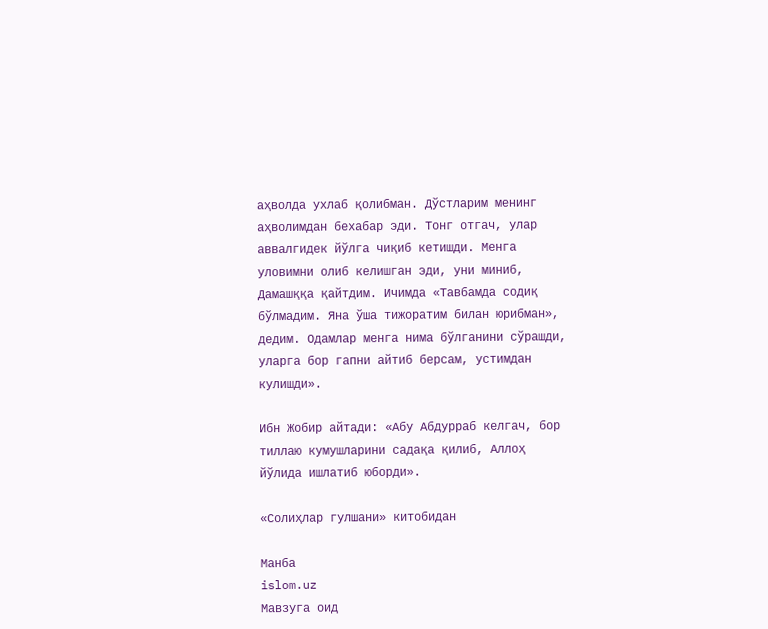аҳволда ухлаб қолибман. Дўстларим менинг аҳволимдан бехабар эди. Тонг отгач, улар аввалгидек йўлга чиқиб кетишди. Менга уловимни олиб келишган эди, уни миниб, Дамашққа қайтдим. Ичимда «Тавбамда содиқ бўлмадим. Яна ўша тижоратим билан юрибман», дедим. Одамлар менга нима бўлганини сўрашди, уларга бор гапни айтиб берсам, устимдан кулишди».

Ибн Жобир айтади: «Абу Абдурраб келгач, бор тиллаю кумушларини садақа қилиб, Аллоҳ йўлида ишлатиб юборди».

«Солиҳлар гулшани» китобидан

Манба
islom.uz
Мавзуга оид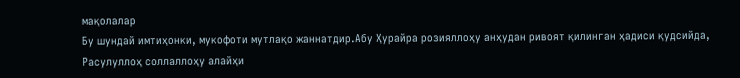мақолалар
Бу шундай имтиҳонки, мукофоти мутлақо жаннатдир.Абу Ҳурайра розияллоҳу анҳудан ривоят қилинган ҳадиси қудсийда, Расулуллоҳ соллаллоҳу алайҳи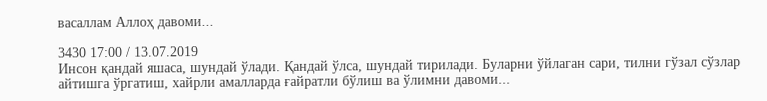васаллам Аллоҳ давоми...

3430 17:00 / 13.07.2019
Инсон қандай яшаса, шундай ўлади. Қандай ўлса, шундай тирилади. Буларни ўйлаган сари, тилни гўзал сўзлар айтишга ўргатиш, хайрли амалларда ғайратли бўлиш ва ўлимни давоми...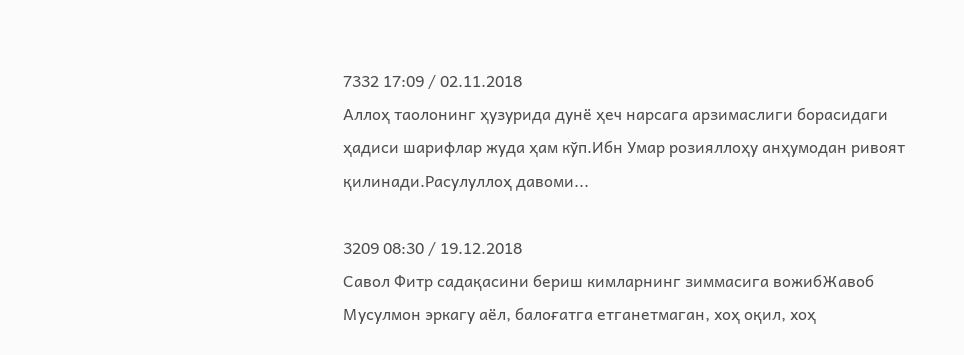7332 17:09 / 02.11.2018
Аллоҳ таолонинг ҳузурида дунё ҳеч нарсага арзимаслиги борасидаги ҳадиси шарифлар жуда ҳам кўп.Ибн Умар розияллоҳу анҳумодан ривоят қилинади.Расулуллоҳ давоми...

3209 08:30 / 19.12.2018
Савол Фитр садақасини бериш кимларнинг зиммасига вожибЖавоб Мусулмон эркагу аёл, балоғатга етганетмаган, хоҳ оқил, хоҳ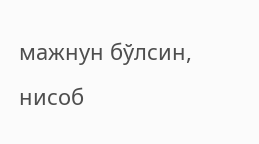мажнун бўлсин, нисоб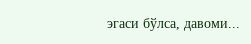эгаси бўлса, давоми...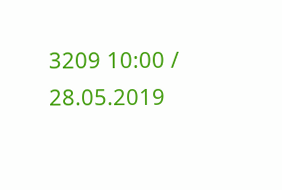3209 10:00 / 28.05.2019